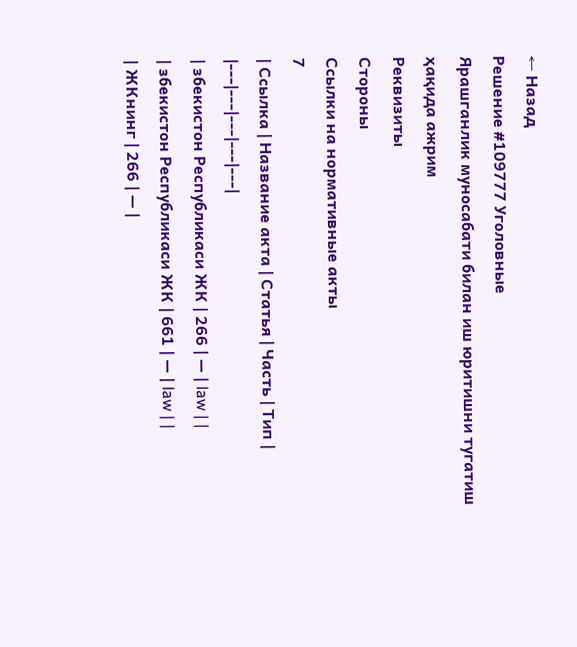← Назад
Решение #109777 Уголовные
Ярашганлик муносабати билан иш юритишни тугатиш ҳақида ажрим
Реквизиты
Стороны
Ссылки на нормативные акты
7
| Ссылка | Название акта | Статья | Часть | Тип |
|---|---|---|---|---|
| збекистон Республикаси ЖК | 266 | — | law | |
| збекистон Республикаси ЖК | 661 | — | law | |
| ЖКнинг | 266 | — |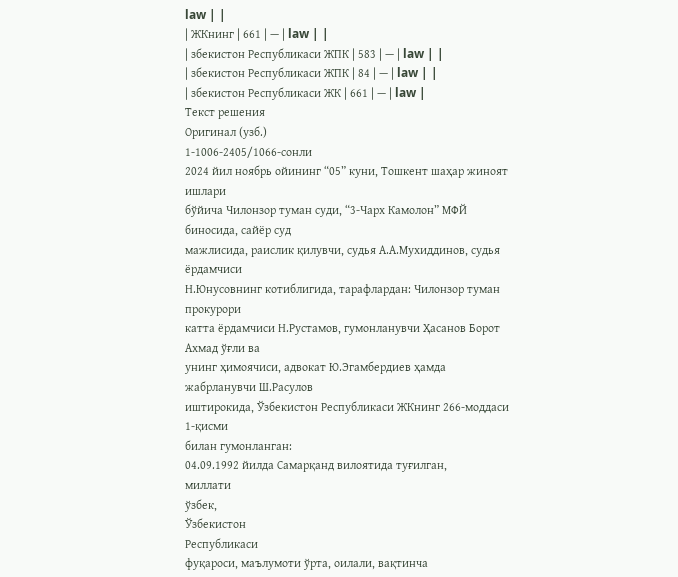law | |
| ЖКнинг | 661 | — | law | |
| збекистон Республикаси ЖПК | 583 | — | law | |
| збекистон Республикаси ЖПК | 84 | — | law | |
| збекистон Республикаси ЖК | 661 | — | law |
Текст решения
Оригинал (узб.)
1-1006-2405/1066-сонли
2024 йил ноябрь ойининг “05” куни, Тошкент шаҳар жиноят ишлари
бўйича Чилонзор туман суди, “3-Чарх Камолон” МФЙ биносида, сайёр суд
мажлисида, раислик қилувчи, судья А.А.Мухиддинов, судья ёрдамчиси
Н.Юнусовнинг котиблигида, тарафлардан: Чилонзор туман прокурори
катта ёрдамчиси Н.Рустамов, гумонланувчи Ҳасанов Борот Ахмад ўғли ва
унинг ҳимоячиси, адвокат Ю.Эгамбердиев ҳамда жабрланувчи Ш.Расулов
иштирокида, Ўзбекистон Республикаси ЖКнинг 266-моддаси 1-қисми
билан гумонланган:
04.09.1992 йилда Самарқанд вилоятида туғилган,
миллати
ўзбек,
Ўзбекистон
Республикаси
фуқароси, маълумоти ўрта, оилали, вақтинча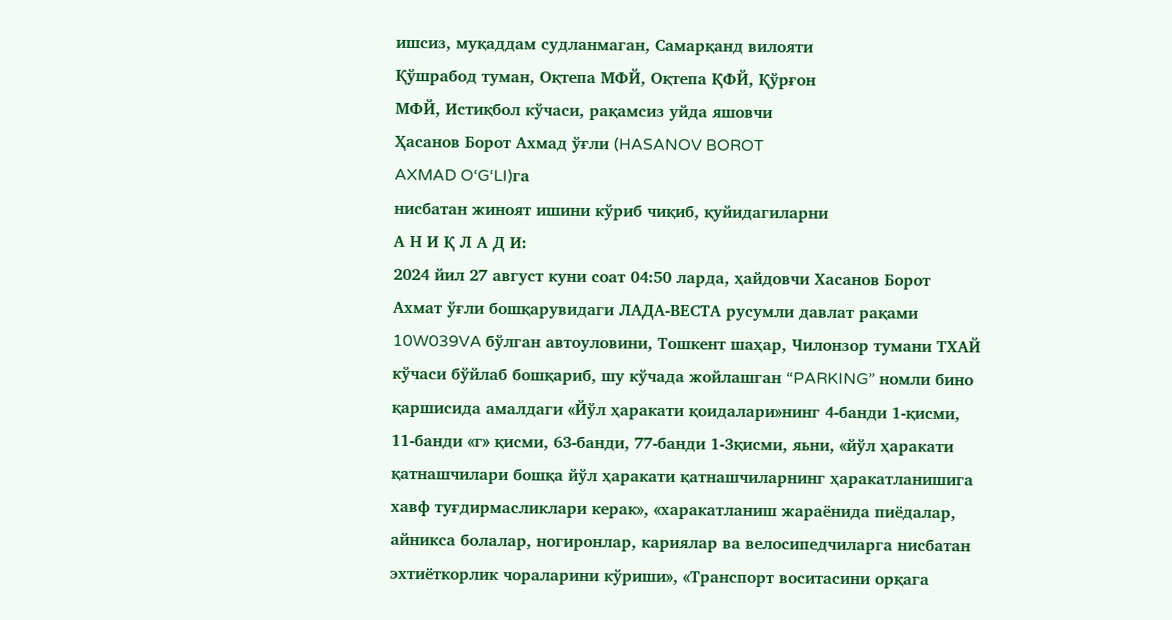ишсиз, муқаддам судланмаган, Самарқанд вилояти
Қўшрабод туман, Оқтепа МФЙ, Оқтепа ҚФЙ, Қўрғон
МФЙ, Истиқбол кўчаси, рақамсиз уйда яшовчи
Ҳасанов Борот Ахмад ўғли (HASANOV BOROT
AXMAD O‘G‘LI)га
нисбатан жиноят ишини кўриб чиқиб, қуйидагиларни
А Н И Қ Л А Д И:
2024 йил 27 август куни соат 04:50 ларда, ҳайдовчи Хасанов Борот
Ахмат ўғли бошқарувидаги ЛАДА-ВЕСТА русумли давлат рақами
10W039VA бўлган автоуловини, Тошкент шаҳар, Чилонзор тумани ТХАЙ
кўчаси бўйлаб бошқариб, шу кўчада жойлашган “PARKING” номли бино
қаршисида амалдаги «Йўл ҳаракати қоидалари»нинг 4-банди 1-қисми,
11-банди «г» қисми, 63-банди, 77-банди 1-3қисми, яьни, «йўл ҳаракати
қатнашчилари бошқа йўл ҳаракати қатнашчиларнинг ҳаракатланишига
хавф туғдирмасликлари керак», «харакатланиш жараёнида пиёдалар,
айникса болалар, ногиронлар, кариялар ва велосипедчиларга нисбатан
эхтиёткорлик чораларини кўриши», «Транспорт воситасини орқага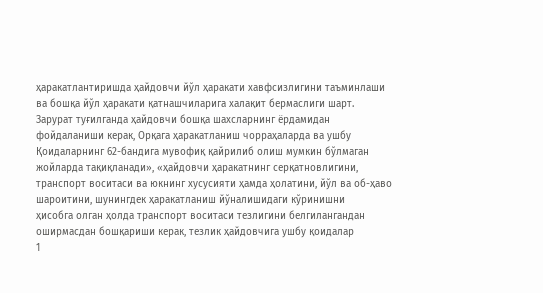ҳаракатлантиришда ҳайдовчи йўл ҳаракати хавфсизлигини таъминлаши
ва бошқа йўл ҳаракати қатнашчиларига халақит бермаслиги шарт.
Зарурат туғилганда ҳайдовчи бошқа шахсларнинг ёрдамидан
фойдаланиши керак, Орқага ҳаракатланиш чорраҳаларда ва ушбу
Қоидаларнинг 62-бандига мувофиқ қайрилиб олиш мумкин бўлмаган
жойларда тақиқланади», «ҳайдовчи ҳаракатнинг серқатновлигини,
транспорт воситаси ва юкнинг хусусияти ҳамда ҳолатини, йўл ва об-ҳаво
шароитини, шунингдек ҳаракатланиш йўналишидаги кўринишни
ҳисобга олган ҳолда транспорт воситаси тезлигини белгилангандан
оширмасдан бошқариши керак, тезлик ҳайдовчига ушбу қоидалар
1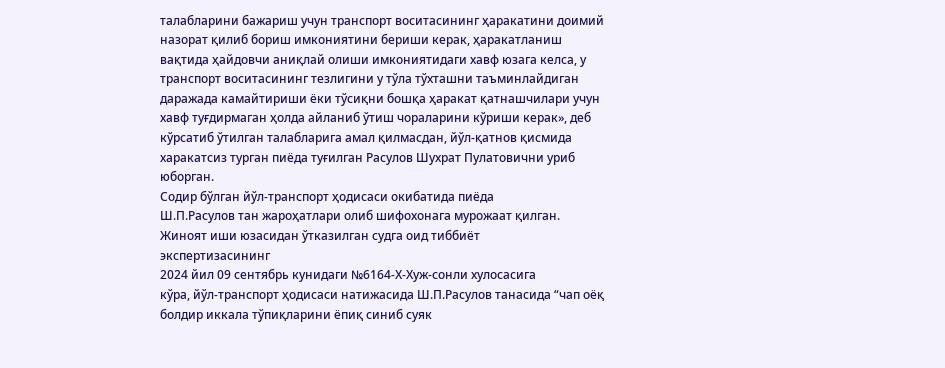талабларини бажариш учун транспорт воситасининг ҳаракатини доимий
назорат қилиб бориш имкониятини бериши керак, ҳаракатланиш
вақтида ҳайдовчи аниқлай олиши имкониятидаги хавф юзага келса, у
транспорт воситасининг тезлигини у тўла тўхташни таъминлайдиган
даражада камайтириши ёки тўсиқни бошқа ҳаракат қатнашчилари учун
хавф туғдирмаган ҳолда айланиб ўтиш чораларини кўриши керак», деб
кўрсатиб ўтилган талабларига амал қилмасдан, йўл-қатнов қисмида
харакатсиз турган пиёда туғилган Расулов Шухрат Пулатовични уриб
юборган.
Содир бўлган йўл-транспорт ҳодисаси окибатида пиёда
Ш.П.Расулов тан жароҳатлари олиб шифохонага мурожаат қилган.
Жиноят иши юзасидан ўтказилган судга оид тиббиёт
экспертизасининг
2024 йил 09 сентябрь кунидаги №6164-Х-Хуж-сонли хулосасига
кўра, йўл-транспорт ҳодисаси натижасида Ш.П.Расулов танасида “чап оёқ
болдир иккала тўпиқларини ёпиқ синиб суяк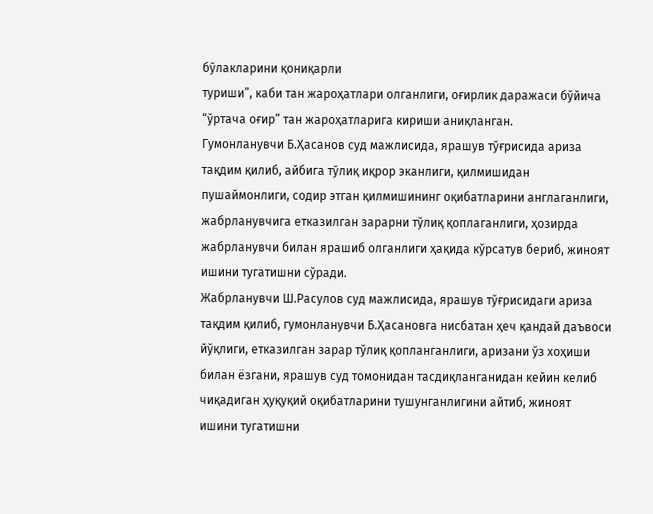бўлакларини қониқарли
туриши”, каби тан жароҳатлари олганлиги, оғирлик даражаси бўйича
“ўртача оғир” тан жароҳатларига кириши аниқланган.
Гумонланувчи Б.Ҳасанов суд мажлисида, ярашув тўғрисида ариза
тақдим қилиб, айбига тўлиқ иқрор эканлиги, қилмишидан
пушаймонлиги, содир этган қилмишининг оқибатларини англаганлиги,
жабрланувчига етказилган зарарни тўлиқ қоплаганлиги, ҳозирда
жабрланувчи билан ярашиб олганлиги ҳақида кўрсатув бериб, жиноят
ишини тугатишни сўради.
Жабрланувчи Ш.Расулов суд мажлисида, ярашув тўғрисидаги ариза
тақдим қилиб, гумонланувчи Б.Ҳасановга нисбатан ҳеч қандай даъвоси
йўқлиги, етказилган зарар тўлиқ қопланганлиги, аризани ўз хоҳиши
билан ёзгани, ярашув суд томонидан тасдиқланганидан кейин келиб
чиқадиган ҳуқуқий оқибатларини тушунганлигини айтиб, жиноят
ишини тугатишни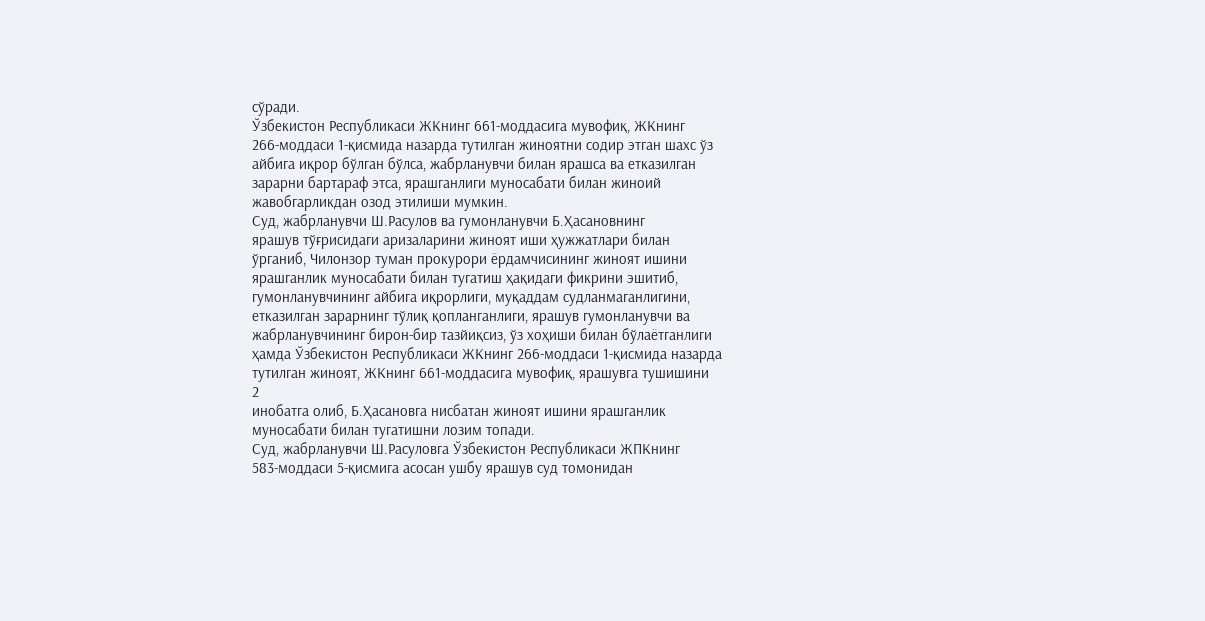сўради.
Ўзбекистон Республикаси ЖКнинг 661-моддасига мувофиқ, ЖКнинг
266-моддаси 1-қисмида назарда тутилган жиноятни содир этган шахс ўз
айбига иқрор бўлган бўлса, жабрланувчи билан ярашса ва етказилган
зарарни бартараф этса, ярашганлиги муносабати билан жиноий
жавобгарликдан озод этилиши мумкин.
Суд, жабрланувчи Ш.Расулов ва гумонланувчи Б.Ҳасановнинг
ярашув тўғрисидаги аризаларини жиноят иши ҳужжатлари билан
ўрганиб, Чилонзор туман прокурори ёрдамчисининг жиноят ишини
ярашганлик муносабати билан тугатиш ҳақидаги фикрини эшитиб,
гумонланувчининг айбига иқрорлиги, муқаддам судланмаганлигини,
етказилган зарарнинг тўлиқ қопланганлиги, ярашув гумонланувчи ва
жабрланувчининг бирон-бир тазйиқсиз, ўз хоҳиши билан бўлаётганлиги
ҳамда Ўзбекистон Республикаси ЖКнинг 266-моддаси 1-қисмида назарда
тутилган жиноят, ЖКнинг 661-моддасига мувофиқ, ярашувга тушишини
2
инобатга олиб, Б.Ҳасановга нисбатан жиноят ишини ярашганлик
муносабати билан тугатишни лозим топади.
Суд, жабрланувчи Ш.Расуловга Ўзбекистон Республикаси ЖПКнинг
583-моддаси 5-қисмига асосан ушбу ярашув суд томонидан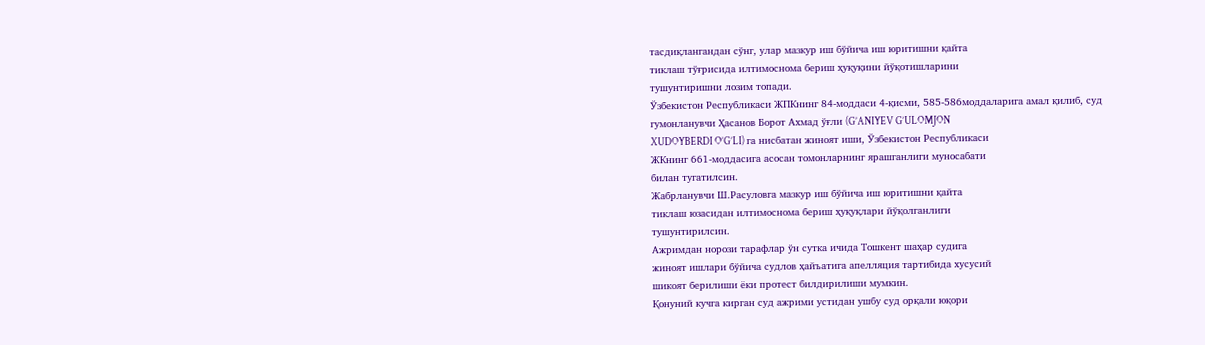тасдиқлангандан сўнг, улар мазкур иш бўйича иш юритишни қайта
тиклаш тўғрисида илтимоснома бериш ҳуқуқини йўқотишларини
тушунтиришни лозим топади.
Ўзбекистон Республикаси ЖПКнинг 84-моддаси 4-қисми, 585-586моддаларига амал қилиб, суд
гумонланувчи Ҳасанов Борот Ахмад ўғли (G’ANIYEV G’ULOMJON
XUDOYBERDI O’G’LI) га нисбатан жиноят иши, Ўзбекистон Республикаси
ЖКнинг 661-моддасига асосан томонларнинг ярашганлиги муносабати
билан тугатилсин.
Жабрланувчи Ш.Расуловга мазкур иш бўйича иш юритишни қайта
тиклаш юзасидан илтимоснома бериш ҳуқуқлари йўқолганлиги
тушунтирилсин.
Ажримдан норози тарафлар ўн сутка ичида Тошкент шаҳар судига
жиноят ишлари бўйича судлов ҳайъатига апелляция тартибида хусусий
шикоят берилиши ёки протест билдирилиши мумкин.
Қонуний кучга кирган суд ажрими устидан ушбу суд орқали юқори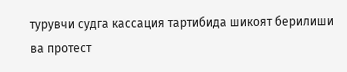турувчи судга кассация тартибида шикоят берилиши ва протест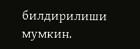билдирилиши мумкин.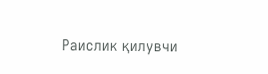Раислик қилувчи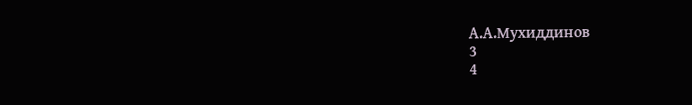А.А.Мухиддинов
3
4